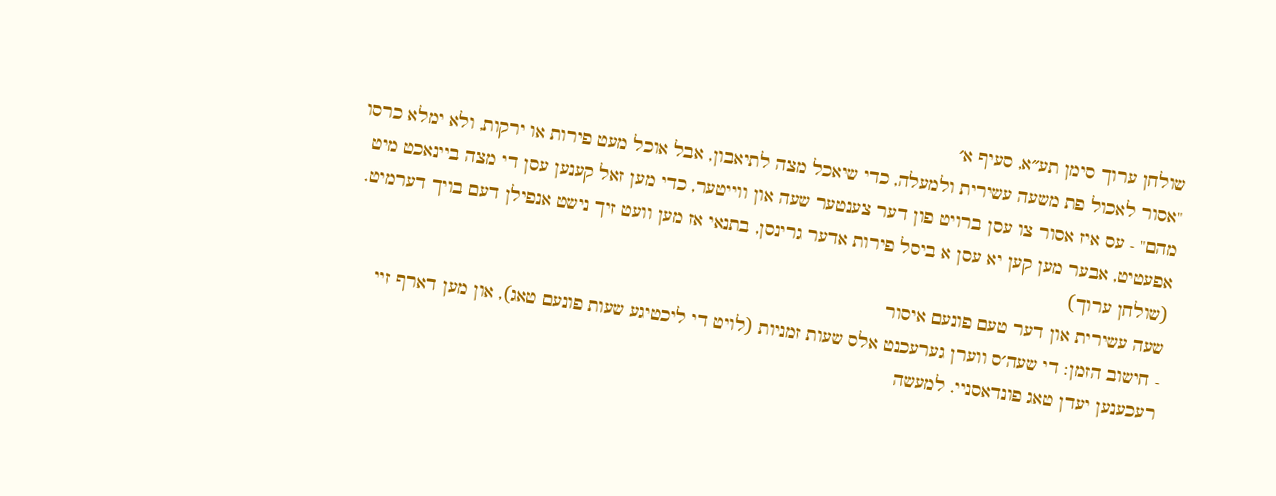שולחן ערוך סימן תע״א, סעיף א׳
"אסור לאכול פת משעה עשירית ולמעלה, כדי שיאכל מצה לתיאבון, אבל אוכל מעט פירות או ירקות, ולא ימלא כרסו מהם" - עס איז אסור צו עסן ברויט פון דער צענטער שעה און ווייטער, כדי מען זאל קענען עסן די מצה ביינאכט מיט אפעטיט, אבער מען קען יא עסן א ביסל פירות אדער גרינסן, בתנאי אז מען וועט זיך נישט אנפילן דעם בויך דערמיט.
(שולחן ערוך)
שעה עשירית און דער טעם פונעם איסור
- חישוב הזמן: די שעה׳ס ווערן גערעכנט אלס שעות זמניות (לויט די ליכטיגע שעות פונעם טאג), און מען דארף זיי רעכענען יעדן טאג פונדאסניי. למעשה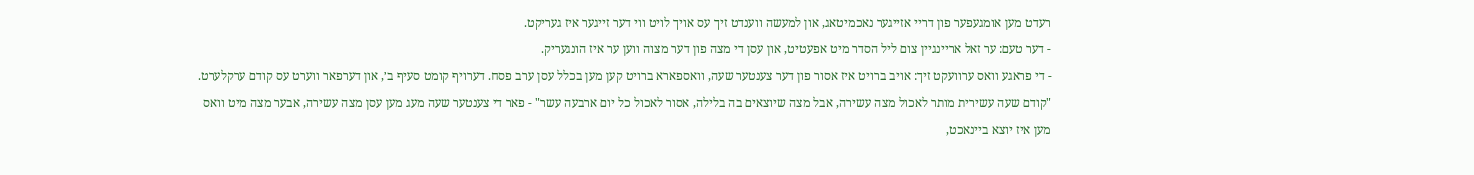רעדט מען אומגעפער פון דריי אזייגער נאכמיטאג, און למעשה ווענדט זיך עס אויך לויט ווי דער זייגער איז געריקט.
- דער טעם: ער זאל אריינגיין צום ליל הסדר מיט אפעטיט, און עסן די מצה פון דער מצוה ווען ער איז הונגעריק.
- די פראגע וואס ערוועקט זיך: אויב ברויט איז אסור פון דער צענטער שעה, וואספארא ברויט קען מען בכלל עסן ערב פסח. דערויף קומט סעיף ב׳, און דערפאר ווערט עס קודם ערקלערט.
"קודם שעה עשירית מותר לאכול מצה עשירה, אבל מצה שיוצאים בה בלילה, אסור לאכול כל יום ארבעה עשר" - פאר די צענטער שעה מעג מען עסן מצה עשירה, אבער מצה מיט וואס מען איז יוצא ביינאכט,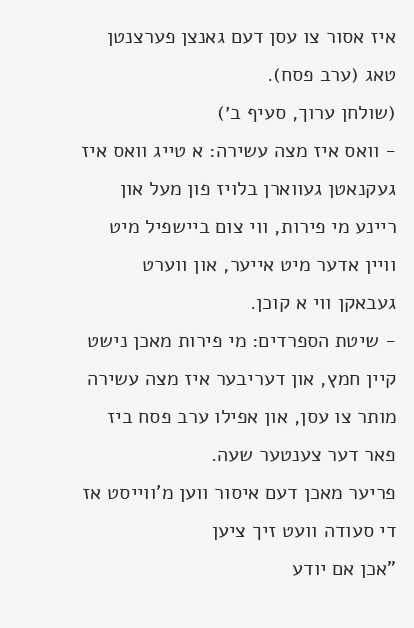איז אסור צו עסן דעם גאנצן פערצנטן טאג (ערב פסח).
(שולחן ערוך, סעיף ב׳)
- וואס איז מצה עשירה: א טייג וואס איז געקנאטן געווארן בלויז פון מעל און ריינע מי פירות, ווי צום ביישפיל מיט וויין אדער מיט אייער, און ווערט געבאקן ווי א קוכן.
- שיטת הספרדים: מי פירות מאכן נישט קיין חמץ, און דעריבער איז מצה עשירה מותר צו עסן, און אפילו ערב פסח ביז פאר דער צענטער שעה.
פריער מאכן דעם איסור ווען מ'ווייסט אז די סעודה וועט זיך ציען
"אכן אם יודע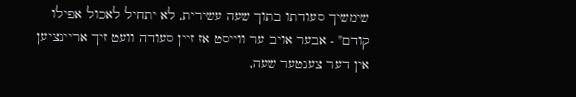שימשיך סעודתו בתוך שעה עשירית, לא יתחיל לאכול אפילו קודם" - אבער אויב ער ווייסט אז זיין סעודה וועט זיך אריינציען אין דער צענטער שעה,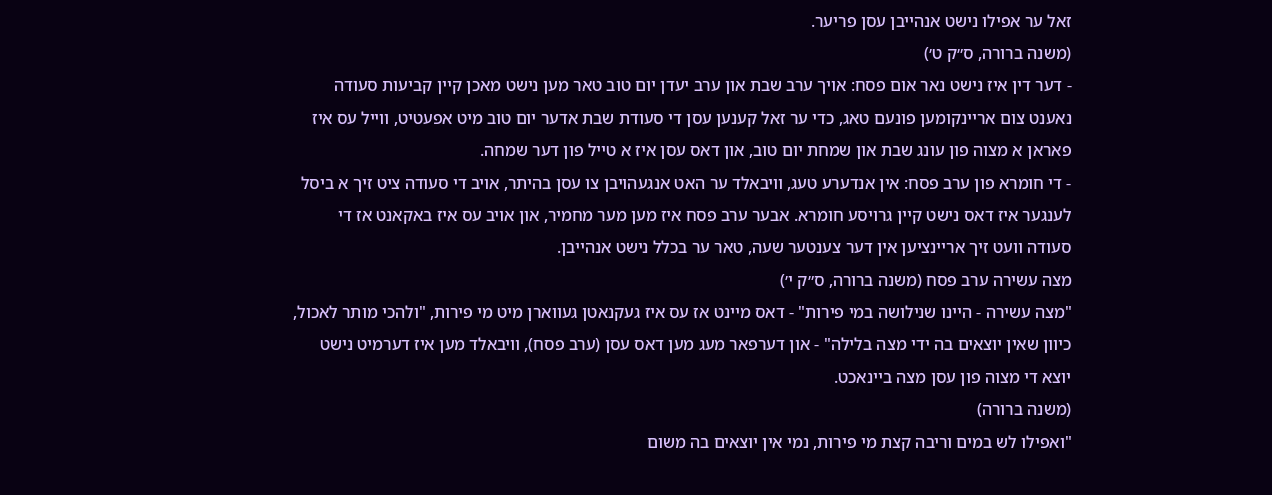זאל ער אפילו נישט אנהייבן עסן פריער.
(משנה ברורה, ס״ק ט׳)
- דער דין איז נישט נאר אום פסח: אויך ערב שבת און ערב יעדן יום טוב טאר מען נישט מאכן קיין קביעות סעודה נאענט צום אריינקומען פונעם טאג, כדי ער זאל קענען עסן די סעודת שבת אדער יום טוב מיט אפעטיט, ווייל עס איז פאראן א מצוה פון עונג שבת און שמחת יום טוב, און דאס עסן איז א טייל פון דער שמחה.
- די חומרא פון ערב פסח: אין אנדערע טעג, וויבאלד ער האט אנגעהויבן צו עסן בהיתר, אויב די סעודה ציט זיך א ביסל לענגער איז דאס נישט קיין גרויסע חומרא. אבער ערב פסח איז מען מער מחמיר, און אויב עס איז באקאנט אז די סעודה וועט זיך אריינציען אין דער צענטער שעה, טאר ער בכלל נישט אנהייבן.
מצה עשירה ערב פסח (משנה ברורה, ס״ק י׳)
"מצה עשירה - היינו שנילושה במי פירות" - דאס מיינט אז עס איז געקנאטן געווארן מיט מי פירות, "ולהכי מותר לאכול, כיוון שאין יוצאים בה ידי מצה בלילה" - און דערפאר מעג מען דאס עסן (ערב פסח), וויבאלד מען איז דערמיט נישט יוצא די מצוה פון עסן מצה ביינאכט.
(משנה ברורה)
"ואפילו לש במים וריבה קצת מי פירות, נמי אין יוצאים בה משום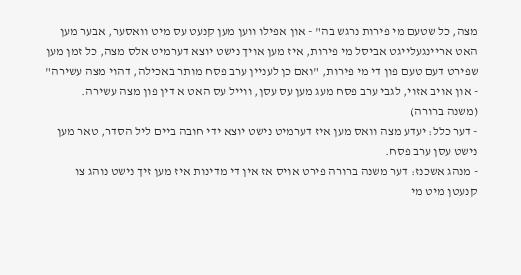מצה, כל שטעם מי פירות נרגש בה" - און אפילו ווען מען קנעט עס מיט וואסער, אבער מען האט אריינגעלייגט אביסל מי פירות, איז מען אויך נישט יוצא דערמיט אלס מצה, כל זמן מען שפירט דעם טעם פון די מי פירות, "ואם כן לעניין ערב פסח מותר באכילה, דהוי מצה עשירה" - און אויב אזוי, לגבי ערב פסח מעג מען עס עסן, ווייל עס האט א דין פון מצה עשירה.
(משנה ברורה)
- דער כלל: יעדע מצה וואס מען איז דערמיט נישט יוצא ידי חובה ביים ליל הסדר, טאר מען נישט עסן ערב פסח.
- מנהג אשכנז: דער משנה ברורה פירט אויס אז אין די מדינות איז מען זיך נישט נוהג צו קנעטן מיט מי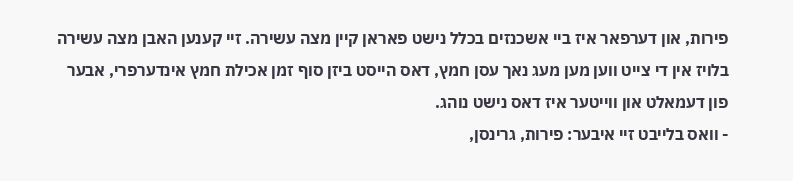פירות, און דערפאר איז ביי אשכנזים בכלל נישט פאראן קיין מצה עשירה. זיי קענען האבן מצה עשירה בלויז אין די צייט ווען מען מעג נאך עסן חמץ, דאס הייסט ביזן סוף זמן אכילת חמץ אינדערפרי, אבער פון דעמאלט און ווייטער איז דאס נישט נוהג.
- וואס בלייבט זיי איבער: פירות, גרינסן,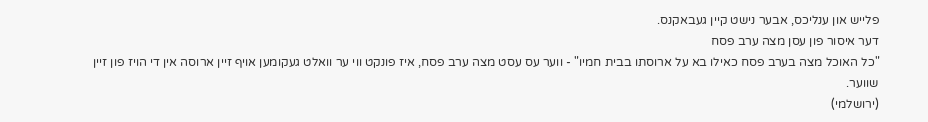פלייש און ענליכס, אבער נישט קיין געבאקנס.
דער איסור פון עסן מצה ערב פסח
"כל האוכל מצה בערב פסח כאילו בא על ארוסתו בבית חמיו" - ווער עס עסט מצה ערב פסח, איז פונקט ווי ער וואלט געקומען אויף זיין ארוסה אין די הויז פון זיין שווער.
(ירושלמי)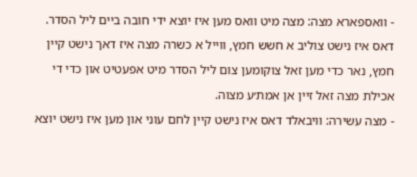- וואספארא מצה: מצה מיט וואס מען איז יוצא ידי חובה ביים ליל הסדר. דאס איז נישט צוליב א חשש חמץ, ווייל א כשרה מצה איז דאך נישט קיין חמץ, נאר כדי מען זאל צוקומען צום ליל הסדר מיט אפעטיט און כדי די אכילת מצה זאל זיין אן אמת׳ע מצוה.
- מצה עשירה: וויבאלד דאס איז נישט קיין לחם עוני און מען איז נישט יוצא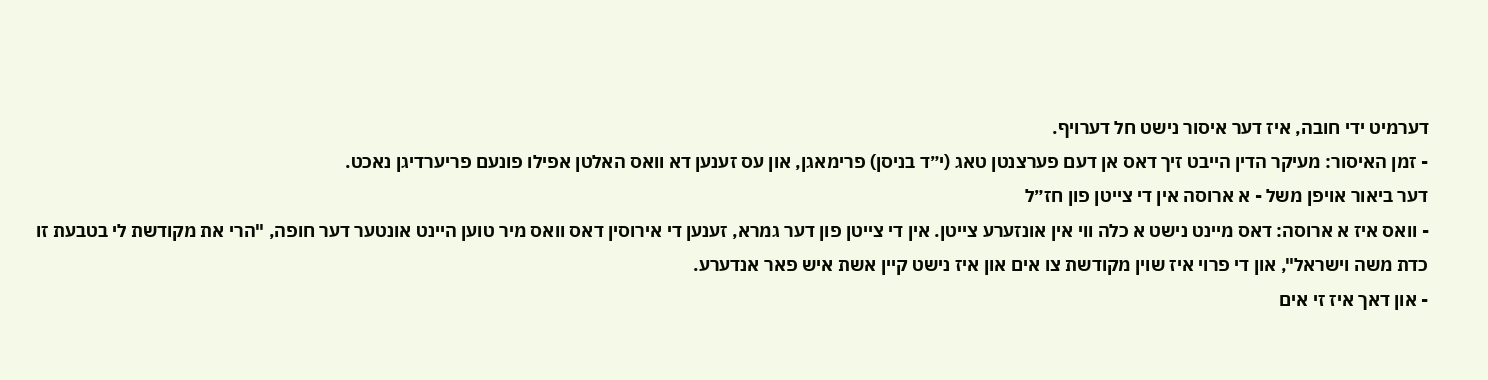דערמיט ידי חובה, איז דער איסור נישט חל דערויף.
- זמן האיסור: מעיקר הדין הייבט זיך דאס אן דעם פערצנטן טאג (י״ד בניסן) פרימאגן, און עס זענען דא וואס האלטן אפילו פונעם פריערדיגן נאכט.
דער ביאור אויפן משל - א ארוסה אין די צייטן פון חז״ל
- וואס איז א ארוסה: דאס מיינט נישט א כלה ווי אין אונזערע צייטן. אין די צייטן פון דער גמרא, זענען די אירוסין דאס וואס מיר טוען היינט אונטער דער חופה, "הרי את מקודשת לי בטבעת זו כדת משה וישראל", און די פרוי איז שוין מקודשת צו אים און איז נישט קיין אשת איש פאר אנדערע.
- און דאך איז זי אים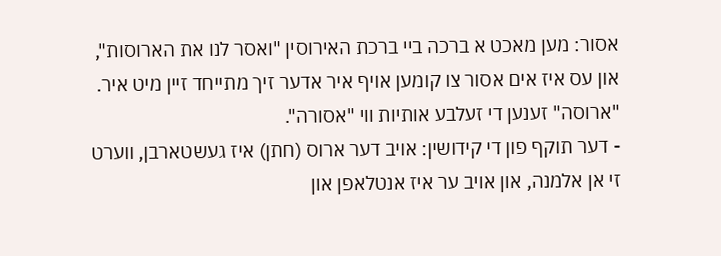אסור: מען מאכט א ברכה ביי ברכת האירוסין "ואסר לנו את הארוסות", און עס איז אים אסור צו קומען אויף איר אדער זיך מתייחד זיין מיט איר. "ארוסה" זענען די זעלבע אותיות ווי "אסורה".
- דער תוקף פון די קידושין: אויב דער ארוס (חתן) איז געשטארבן, ווערט זי אן אלמנה, און אויב ער איז אנטלאפן און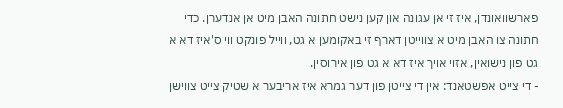פארשוואונדן, איז זי אן עגונה און קען נישט חתונה האבן מיט אן אנדערן. כדי חתונה צו האבן מיט א צווייטן דארף זי באקומען א גט, ווייל פונקט ווי ס'איז דא א גט פון נישואין, אזוי אויך איז דא א גט פון אירוסין.
- די צייט אפשטאנד: אין די צייטן פון דער גמרא איז אריבער א שטיק צייט צווישן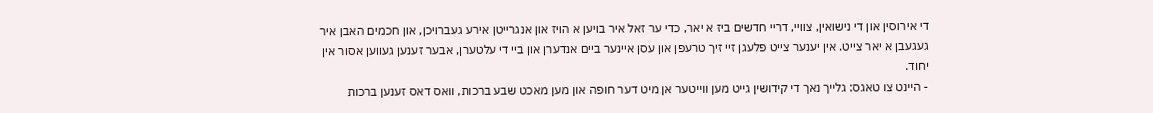די אירוסין און די נישואין, צוויי, דריי חדשים ביז א יאר, כדי ער זאל איר בויען א הויז און אנגרייטן אירע געברויכן, און חכמים האבן איר געגעבן א יאר צייט. אין יענער צייט פלעגן זיי זיך טרעפן און עסן איינער ביים אנדערן און ביי די עלטערן, אבער זענען געווען אסור אין יחוד.
- היינט צו טאגס: גלייך נאך די קידושין גייט מען ווייטער אן מיט דער חופה און מען מאכט שבע ברכות, וואס דאס זענען ברכות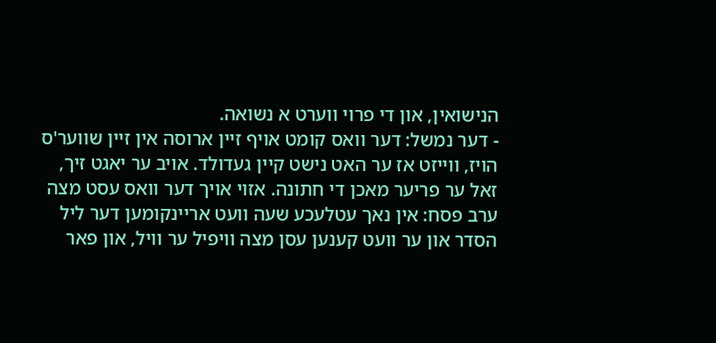הנישואין, און די פרוי ווערט א נשואה.
- דער נמשל: דער וואס קומט אויף זיין ארוסה אין זיין שווער'ס הויז, ווייזט אז ער האט נישט קיין געדולד. אויב ער יאגט זיך, זאל ער פריער מאכן די חתונה. אזוי אויך דער וואס עסט מצה ערב פסח: אין נאך עטלעכע שעה וועט אריינקומען דער ליל הסדר און ער וועט קענען עסן מצה וויפיל ער וויל, און פאר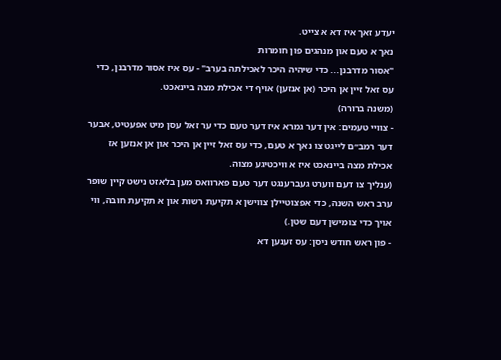יעדע זאך איז דא א צייט.
נאך א טעם און מנהגים פון חומרות
"אסור מדרבנן... כדי שיהיה היכר לאכילתה בערב" - עס איז אסור מדרבנן, כדי עס זאל זיין אן היכר (אן אנזען) אויף די אכילת מצה ביינאכט.
(משנה ברורה)
- צוויי טעמים: אין דער גמרא איז דער טעם כדי ער זאל עסן מיט אפעטיט, אבער דער רמב״ם לייגט צו נאך א טעם, כדי עס זאל זיין אן היכר און אן אנזען אז אכילת מצה ביינאכט איז א וויכטיגע מצוה.
(ענליך צו דעם ווערט געברענגט דער טעם פארוואס מען בלאזט נישט קיין שופר ערב ראש השנה, כדי אפצוטיילן צווישן א תקיעת רשות און א תקיעת חובה, ווי אויך כדי צומישן דעם שטן.)
- פון ראש חודש ניסן: עס זענען דא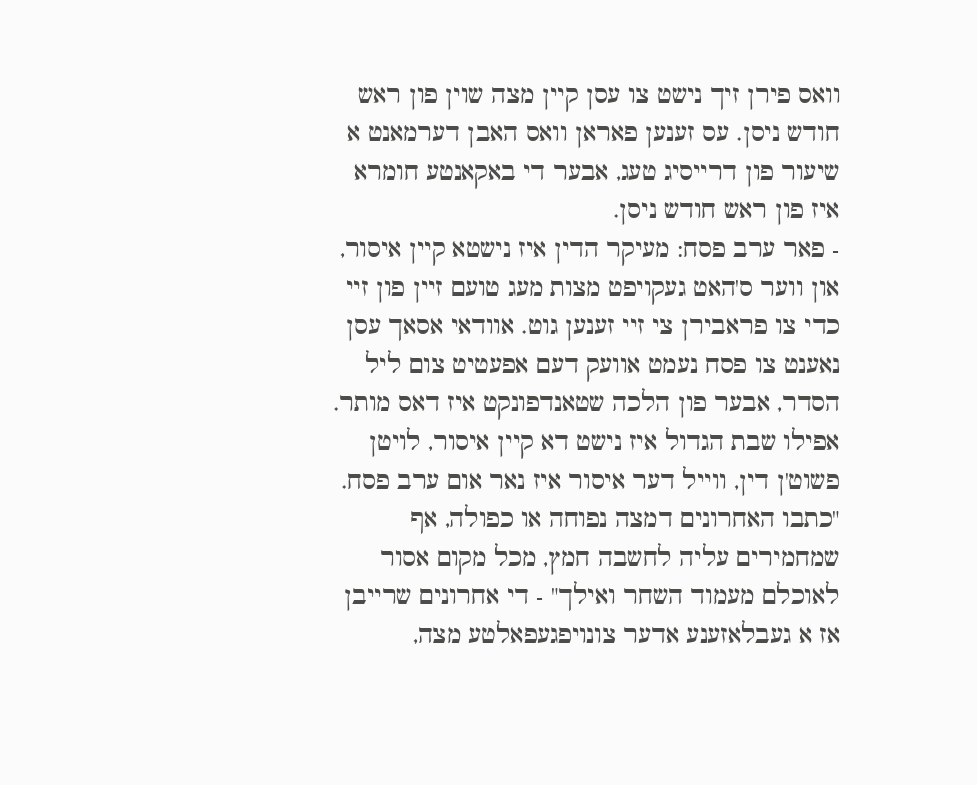וואס פירן זיך נישט צו עסן קיין מצה שוין פון ראש חודש ניסן. עס זענען פאראן וואס האבן דערמאנט א שיעור פון דרייסיג טעג, אבער די באקאנטע חומרא איז פון ראש חודש ניסן.
- פאר ערב פסח: מעיקר הדין איז נישטא קיין איסור, און ווער ס'האט געקויפט מצות מעג טועם זיין פון זיי כדי צו פראבירן צי זיי זענען גוט. אוודאי אסאך עסן נאענט צו פסח נעמט אוועק דעם אפעטיט צום ליל הסדר, אבער פון הלכה שטאנדפונקט איז דאס מותר. אפילו שבת הגדול איז נישט דא קיין איסור, לויטן פשוט'ן דין, ווייל דער איסור איז נאר אום ערב פסח.
"כתבו האחרונים דמצה נפוחה או כפולה, אף שמחמירים עליה לחשבה חמץ, מכל מקום אסור לאוכלם מעמוד השחר ואילך" - די אחרונים שרייבן אז א געבלאזענע אדער צונויפגעפאלטע מצה,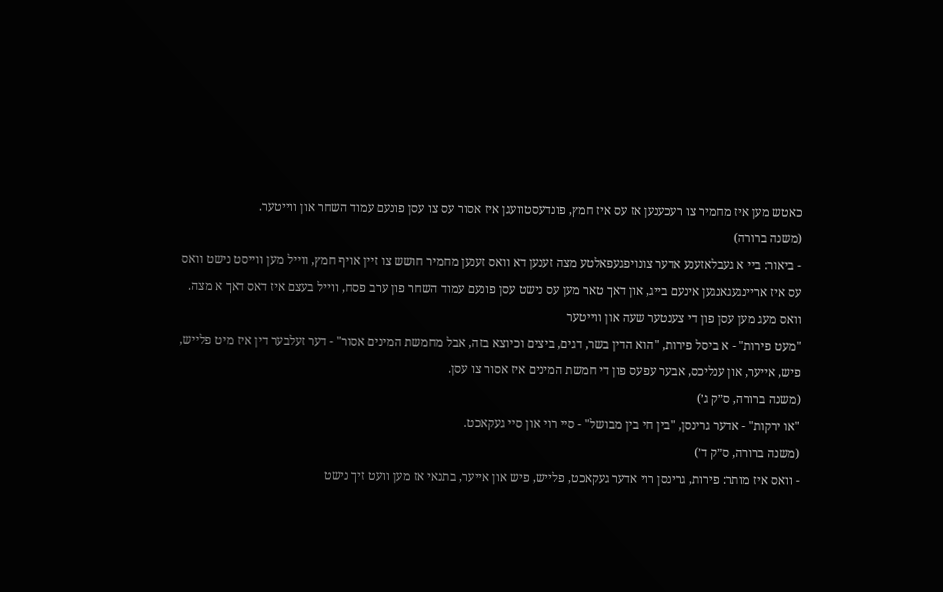כאטש מען איז מחמיר צו רעכענען אז עס איז חמץ, פונדעסטוועגן איז אסור עס צו עסן פונעם עמוד השחר און ווייטער.
(משנה ברורה)
- ביאור: ביי א געבלאזענע אדער צונויפגעפאלטע מצה זענען דא וואס זענען מחמיר חושש צו זיין אויף חמץ, ווייל מען ווייסט נישט וואס עס איז אריינגעגאנגען אינעם בייג, און דאך טאר מען עס נישט עסן פונעם עמוד השחר פון ערב פסח, ווייל בעצם איז דאס דאך א מצה.
וואס מעג מען עסן פון די צענטער שעה און ווייטער
"מעט פירות" - א ביסל פירות, "הוא הדין בשר, דגים, ביצים וכיוצא בזה, אבל מחמשת המינים אסור" - דער זעלבער דין איז מיט פלייש, פיש, אייער, און ענליכס, אבער עפעס פון די חמשת המינים איז אסור צו עסן.
(משנה ברורה, ס״ק ג׳)
"או ירקות" - אדער גרינסן, "בין חי בין מבושל" - סיי רוי און סיי געקאכט.
(משנה ברורה, ס״ק ד׳)
- וואס איז מותר: פירות, גרינסן רוי אדער געקאכט, פלייש, פיש און אייער, בתנאי אז מען וועט זיך נישט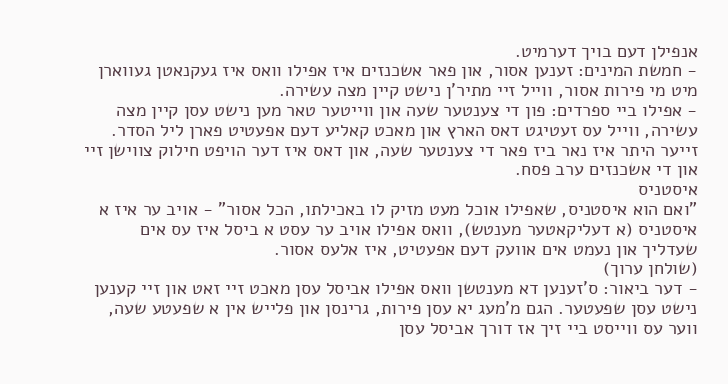אנפילן דעם בויך דערמיט.
- חמשת המינים: זענען אסור, און פאר אשכנזים איז אפילו וואס איז געקנאטן געווארן מיט מי פירות אסור, ווייל זיי מתיר'ן נישט קיין מצה עשירה.
- אפילו ביי ספרדים: פון די צענטער שעה און ווייטער טאר מען נישט עסן קיין מצה עשירה, ווייל עס זעטיגט דאס הארץ און מאכט קאליע דעם אפעטיט פארן ליל הסדר. זייער היתר איז נאר ביז פאר די צענטער שעה, און דאס איז דער הויפט חילוק צווישן זיי און די אשכנזים ערב פסח.
איסטניס
"ואם הוא איסטניס, שאפילו אוכל מעט מזיק לו באכילתו, הכל אסור" - אויב ער איז א איסטניס (א דעליקאטער מענטש), וואס אפילו אויב ער עסט א ביסל איז עס אים שעדליך און נעמט אים אוועק דעם אפעטיט, איז אלעס אסור.
(שולחן ערוך)
- דער ביאור: ס'זענען דא מענטשן וואס אפילו אביסל עסן מאכט זיי זאט און זיי קענען נישט עסן שפעטער. הגם מ'מעג יא עסן פירות, גרינסן און פלייש אין א שפעטע שעה, ווער עס ווייסט ביי זיך אז דורך אביסל עסן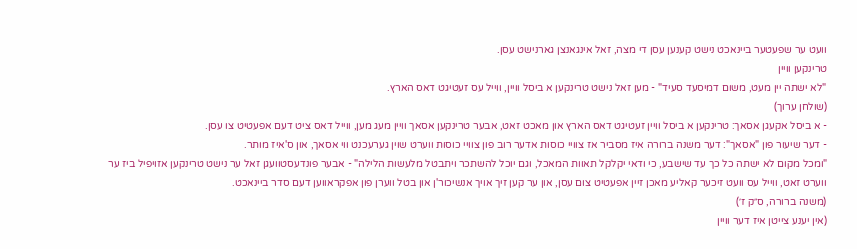וועט ער שפעטער ביינאכט נישט קענען עסן די מצה, זאל אינגאנצן גארנישט עסן.
טרינקען וויין
"לא ישתה יין מעט, משום דמיסעד סעיד" - מען זאל נישט טרינקען א ביסל וויין, ווייל עס זעטיגט דאס הארץ.
(שולחן ערוך)
- א ביסל אקעגן אסאך: טרינקען א ביסל וויין זעטיגט דאס הארץ און מאכט זאט, אבער טרינקען אסאך וויין מעג מען, ווייל דאס ציט דעם אפעטיט צו עסן.
- דער שיעור פון "אסאך": דער משנה ברורה איז מסביר אז צוויי כוסות אדער רוב פון צוויי כוסות ווערט שוין גערעכנט ווי אסאך, און ס'איז מותר.
"ומכל מקום לא ישתה כל כך עד שישבע, כי ודאי יקלקל תאוות המאכל, וגם יוכל להשתכר ויתבטל מלעשות הלילה" - אבער פונדעסטוועגן זאל ער נישט טרינקען אזויפיל ביז ער ווערט זאט, ווייל עס וועט זיכער קאליע מאכן זיין אפעטיט צום עסן, און ער קען זיך אויך אנשיכור'ן און בטל ווערן פון אפקראווען דעם סדר ביינאכט.
(משנה ברורה, ס״ק ז׳)
(אין יענע צייטן איז דער וויין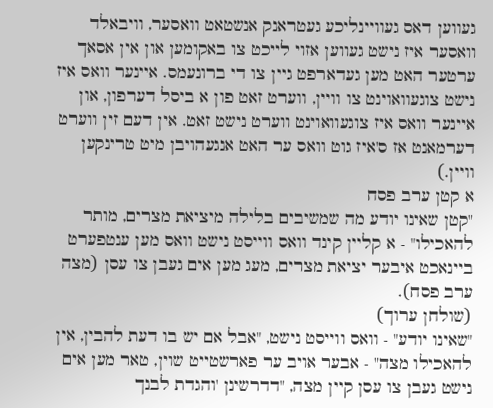געווען דאס געוויינליכע געטראנק אנשטאט וואסער, וויבאלד וואסער איז נישט געווען אזוי לייכט צו באקומען און אין אסאך ערטער האט מען געדארפט גיין צו די ברונעמס. איינער וואס איז נישט צוגעוואוינט צו וויין, ווערט זאט פון א ביסל דערפון, און איינער וואס איז צוגעוואוינט ווערט נישט זאט. אין דעם זין ווערט דערמאנט אז ס'איז גוט וואס ער האט אנגעהויבן מיט טרינקען וויין.)
א קטן ערב פסח
"קטן שאינו יודע מה שמשיבים בלילה מיציאת מצרים, מותר להאכילו" - א קליין קינד וואס ווייסט נישט וואס מען ענטפערט ביינאכט איבער יציאת מצרים, מעג מען אים געבן צו עסן (מצה ערב פסח).
(שולחן ערוך)
"שאינו יודע" - וואס ווייסט נישט, "אבל אם יש בו דעת להבין, אין להאכילו מצה" - אבער אויב ער פארשטייט שוין, טאר מען אים נישט געבן צו עסן קיין מצה, "דדרשינן 'והגדת לבנך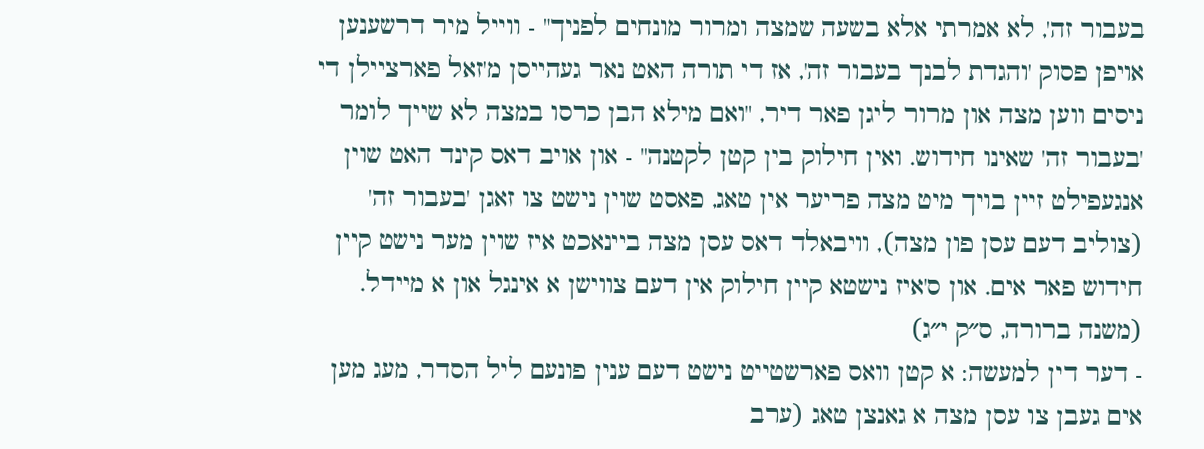בעבור זה', לא אמרתי אלא בשעה שמצה ומרור מונחים לפניך" - ווייל מיר דרשענען אויפן פסוק 'והגדת לבנך בעבור זה', אז די תורה האט נאר געהייסן מ'זאל פארציילן די ניסים ווען מצה און מרור ליגן פאר דיר, "ואם מילא הבן כרסו במצה לא שייך לומר 'בעבור זה' שאינו חידוש. ואין חילוק בין קטן לקטנה" - און אויב דאס קינד האט שוין אנגעפילט זיין בויך מיט מצה פריער אין טאג, פאסט שוין נישט צו זאגן 'בעבור זה' (צוליב דעם עסן פון מצה), וויבאלד דאס עסן מצה ביינאכט איז שוין מער נישט קיין חידוש פאר אים. און ס'איז נישטא קיין חילוק אין דעם צווישן א אינגל און א מיידל.
(משנה ברורה, ס״ק י״ג)
- דער דין למעשה: א קטן וואס פארשטייט נישט דעם ענין פונעם ליל הסדר, מעג מען אים געבן צו עסן מצה א גאנצן טאג (ערב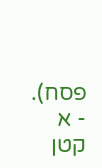פסח).
- א קטן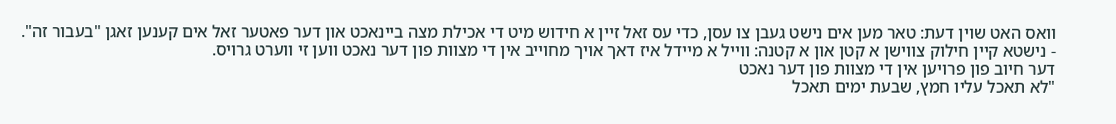וואס האט שוין דעת: טאר מען אים נישט געבן צו עסן, כדי עס זאל זיין א חידוש מיט די אכילת מצה ביינאכט און דער פאטער זאל אים קענען זאגן "בעבור זה".
- נישטא קיין חילוק צווישן א קטן און א קטנה: ווייל א מיידל איז דאך אויך מחוייב אין די מצוות פון דער נאכט ווען זי ווערט גרויס.
דער חיוב פון פרויען אין די מצוות פון דער נאכט
"לא תאכל עליו חמץ, שבעת ימים תאכל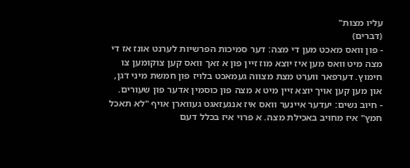עליו מצות"
(דברים)
- פון וואס מאכט מען די מצה: דער סמיכות הפרשיות לערנט אונז אז די מצה מיט וואס מען איז יוצא מוז זיין פון א זאך וואס קען צוקומען צו חימוץ. דערפאר ווערט מצת מצווה געמאכט בלויז פון חמשת מיני דגן, און מען קען אויך יוצא זיין מיט א מצה פון כוסמין אדער פון שעורים.
- חיוב נשים: יעדער איינער וואס איז אנגעזאגט געווארן אויף "לא תאכל חמץ" איז מחויב באכילת מצה. א פרוי איז בכלל דעם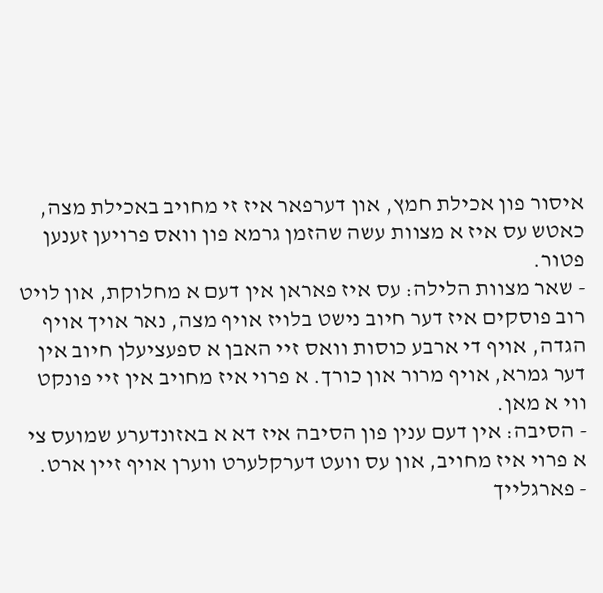איסור פון אכילת חמץ, און דערפאר איז זי מחויב באכילת מצה, כאטש עס איז א מצוות עשה שהזמן גרמא פון וואס פרויען זענען פטור.
- שאר מצוות הלילה: עס איז פאראן אין דעם א מחלוקת, און לויט רוב פוסקים איז דער חיוב נישט בלויז אויף מצה, נאר אויך אויף הגדה, אויף די ארבע כוסות וואס זיי האבן א ספעציעלן חיוב אין דער גמרא, אויף מרור און כורך. א פרוי איז מחויב אין זיי פונקט ווי א מאן.
- הסיבה: אין דעם ענין פון הסיבה איז דא א באזונדערע שמועס צי א פרוי איז מחויב, און עס וועט דערקלערט ווערן אויף זיין ארט.
- פארגלייך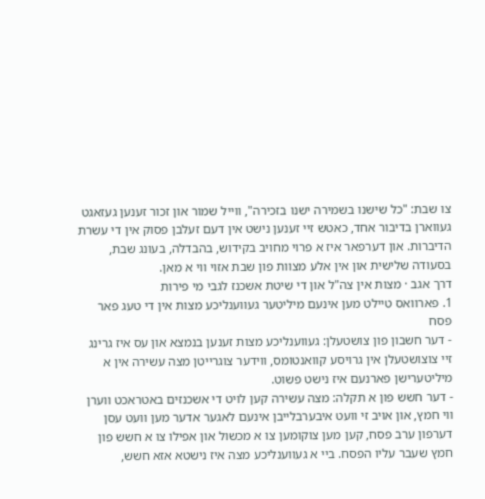צו שבת: "כל שישנו בשמירה ישנו בזכירה", ווייל שמור און זכור זענען געזאגט געווארן בדיבור אחד, כאטש זיי זענען נישט אין דעם זעלבן פסוק אין די עשרת הדיברות. און דערפאר איז א פרוי מחויב בקידוש, בהבדלה, בעונג שבת, בסעודה שלישית און אין אלע מצוות פון שבת אזוי ווי א מאן.
דרך אגב · מצות אין צה"ל און די שיטת אשכנז לגבי מי פירות
1. פארוואס טיילט מען אינעם מיליטער געווענליכע מצות אין די טעג פאר פסח
- דער חשבון פון צושטעלן: געווענליכע מצות זענען בנמצא און עס איז גרינג זיי צוצושטעלן אין גרויסע קוואנטומס, ווידער צוגרייטן מצה עשירה אין א מיליטערישן פארנעם איז נישט פשוט.
- דער חשש פון א תקלה: מצה עשירה קען לויט די אשכנזים באטראכט ווערן ווי חמץ, און אויב זי וועט איבערבלייבן אינעם לאגער אדער מען וועט עסן דערפון ערב פסח, קען מען צוקומען צו א מכשול און אפילו צו א חשש פון חמץ שעבר עליו הפסח. ביי א געווענליכע מצה איז נישטא אזא חשש,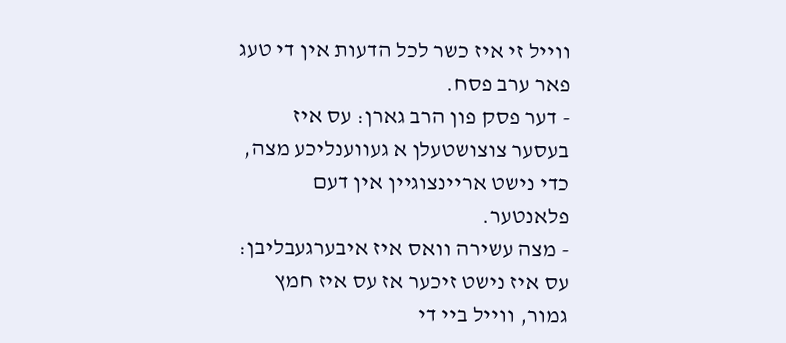ווייל זי איז כשר לכל הדעות אין די טעג פאר ערב פסח.
- דער פסק פון הרב גארן: עס איז בעסער צוצושטעלן א געווענליכע מצה, כדי נישט אריינצוגיין אין דעם פלאנטער.
- מצה עשירה וואס איז איבערגעבליבן: עס איז נישט זיכער אז עס איז חמץ גמור, ווייל ביי די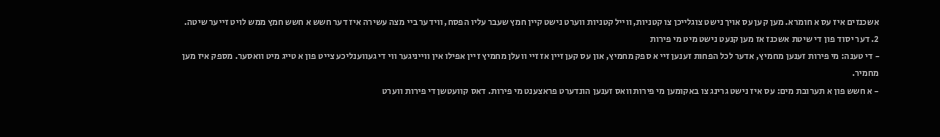אשכנזים איז עס א חומרא. מען קען עס אויך נישט צוגלייכן צו קטניות, ווייל קטניות ווערט נישט קיין חמץ שעבר עליו הפסח, ווידער ביי מצה עשירה איז דער חשש א חשש חמץ ממש לויט זייער שיטה.
2. דער יסוד פון די שיטת אשכנז אז מען קנעט נישט מיט מי פירות
- די טענה: מי פירות זענען מחמיץ, אדער לכל הפחות זענען זיי א ספק מחמיץ, און עס קען זיין אז זיי וועלן מחמיץ זיין אפילו אין ווייניגער ווי די געווענליכע צייט פון א טייג מיט וואסער. מספק איז מען מחמיר.
- א חשש פון א תערובת מים: עס איז נישט גרינג צו באקומען מי פירות וואס זענען הונדערט פראצענט מי פירות. דאס קוועטשן די פירות ווערט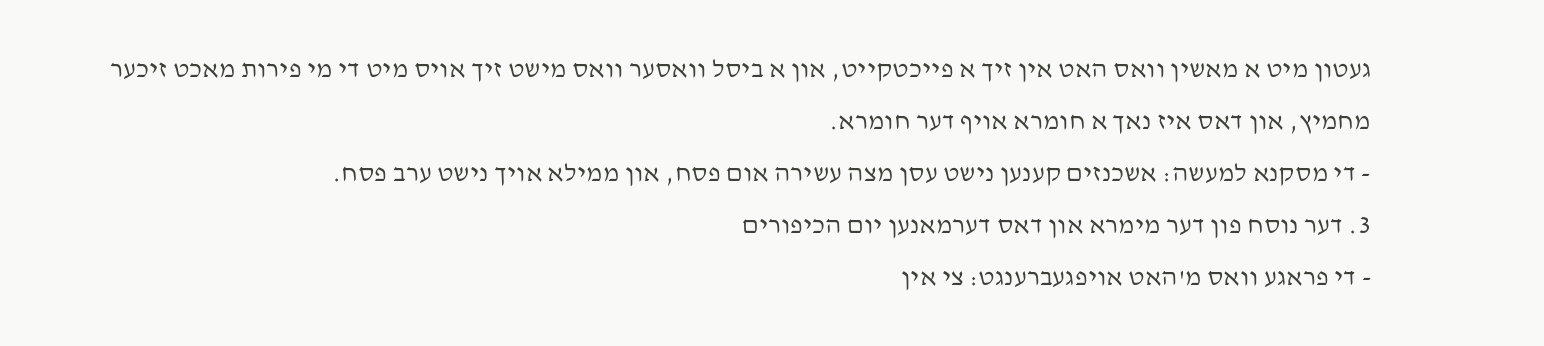געטון מיט א מאשין וואס האט אין זיך א פייכטקייט, און א ביסל וואסער וואס מישט זיך אויס מיט די מי פירות מאכט זיכער מחמיץ, און דאס איז נאך א חומרא אויף דער חומרא.
- די מסקנא למעשה: אשכנזים קענען נישט עסן מצה עשירה אום פסח, און ממילא אויך נישט ערב פסח.
3. דער נוסח פון דער מימרא און דאס דערמאנען יום הכיפורים
- די פראגע וואס מ'האט אויפגעברענגט: צי אין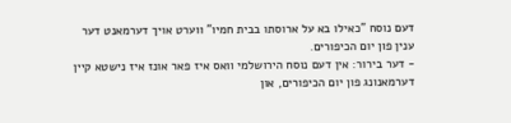דעם נוסח "כאילו בא על ארוסתו בבית חמיו" ווערט אויך דערמאנט דער ענין פון יום הכיפורים.
- דער בירור: אין דעם נוסח הירושלמי וואס איז פאר אונז איז נישטא קיין דערמאנונג פון יום הכיפורים, און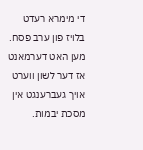די מימרא רעדט בלויז פון ערב פסח. מען האט דערמאנט אז דער לשון ווערט אויך געברענגט אין מסכת יבמות.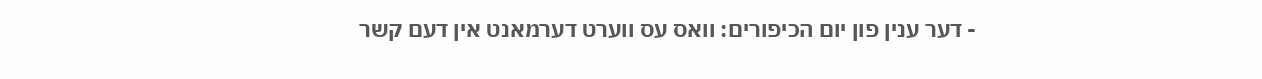- דער ענין פון יום הכיפורים: וואס עס ווערט דערמאנט אין דעם קשר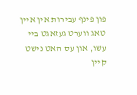פון פינף עבירות אין איין טאג ווערט געזאגט ביי עשו, און עס האט נישט קיין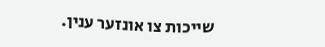שייכות צו אונזער ענין.